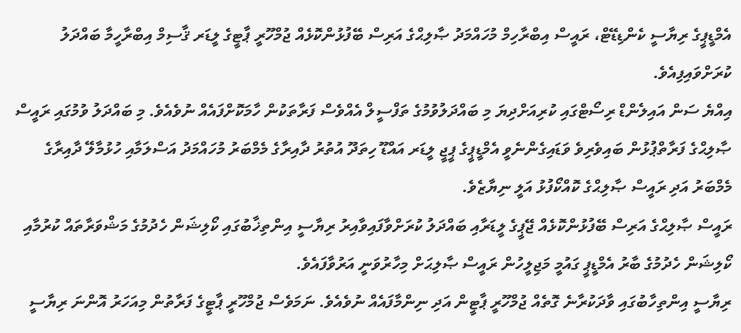އެމްޑީޕީގެ ރިޔާސީ ކެންޑިޑޭޓް، ރައީސް އިބްރާހިމް މުހައްމަދު ޞާލިޙްގެ އަރިސް ބޭފުޅުންކޮޅެއް ޖުމްހޫރީ ޕާޓީގެ ލީޑަރ ޤާސިމް އިބްރާހީމާ ބައްދަލު ކުރަށްވައިފިއެވެ.
އިއްޔެ ސަން އައިލެންޑް ރިސޯޓްގައި ކުރިއަށްދިޔަ މި ބައްދަލުވުމުގެ ތަފްސީލް އެއްވެސް ފަރާތަކުން ހާމަކޮށްފައެއް ނުވެއެވެ. މި ބައްދަލު ވުމުގައި ރައީސް ޞާލިޙްގެ ފަރާތްޕުޅުން ބައިވެރިވެ ވަޑައިގެންނެވީ އެމްޑީޕީގެ ޕީޖީ ލީޑަރ އައްޑޫ ހިތަދޫ އުތުރު ދާއިރާގެ މެމްބަރު މުހައްމަދު އަސްލަމާއި ހުޅުމާލޭ ދާއިރާގެ މެމްބަރު އަދި ރައީސް ޞާލިޙްގެ ކޮއްކޯފުޅު އަލީ ނިޔާޒެވެ.
ރައީސް ޞާލިޙްގެ އަރިސް ބޭފުޅުންކޮޅެއް ޖޭޕީގެ ލީޑަރާއި ބައްދަލު ކުރަށްވާފައިވާއިރު ރިޔާސީ އިންތިޚާބުގައި ކޯލިޝަން ހެދުމުގެ މަޝްވަރާތައް ކުރުމާއި ކޯލިޝަން ހެދުމުގެ ބާރު އެމްޑީޕީ ގައުމީ މަޖިލީހުން ރައީސް ޞާލިޙަށް މިހާރުވަނީ އަރުވާފައެވެ.
ރިޔާސީ އިންތިހާބުގައި ވާދަކުރާނެ ގޮތެއް ޖުމްހޫރީ ޕާޓީން އަދި ނިންމާފައެއް ނުވެއެވެ. ނަމަވެސް ޖުމްހޫރީ ޕާޓީގެ ފަރާތުން މިއަހަރު އޮންނަ ރިޔާސީ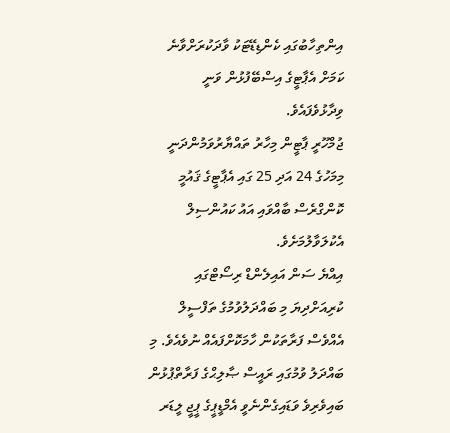އިންތިހާބުގައި ކެންޑިޑޭޓަކު ވާދަކުރަށްވާނެ ކަމަށް އެޕާޓީގެ އިސްބޭފުޅުން ވަނީ ވިދާޅުވެފައެވެ.
ޖުމްހޫރީ ޕާޓީން މިހާރު ތައްޔާރުވަމުންދަނީ މިމަހުގެ 24 އަދި 25 ގައި އެޕާޓީގެ ޤައުމީ ކޮންގްރެސް ބާއްވައި އައު ކައުންސިލް އެކުލަވާލުމަށެވެ.
އިއްޔެ ސަން އައިލެންޑް ރިސޯޓްގައި ކުރިއަށްދިޔަ މި ބައްދަލުވުމުގެ ތަފްސީލް އެއްވެސް ފަރާތަކުން ހާމަކޮށްފައެއް ނުވެއެވެ. މި ބައްދަލު ވުމުގައި ރައީސް ޞާލިޙްގެ ފަރާތްޕުޅުން ބައިވެރިވެ ވަޑައިގެންނެވީ އެމްޑީޕީގެ ޕީޖީ ލީޑަރ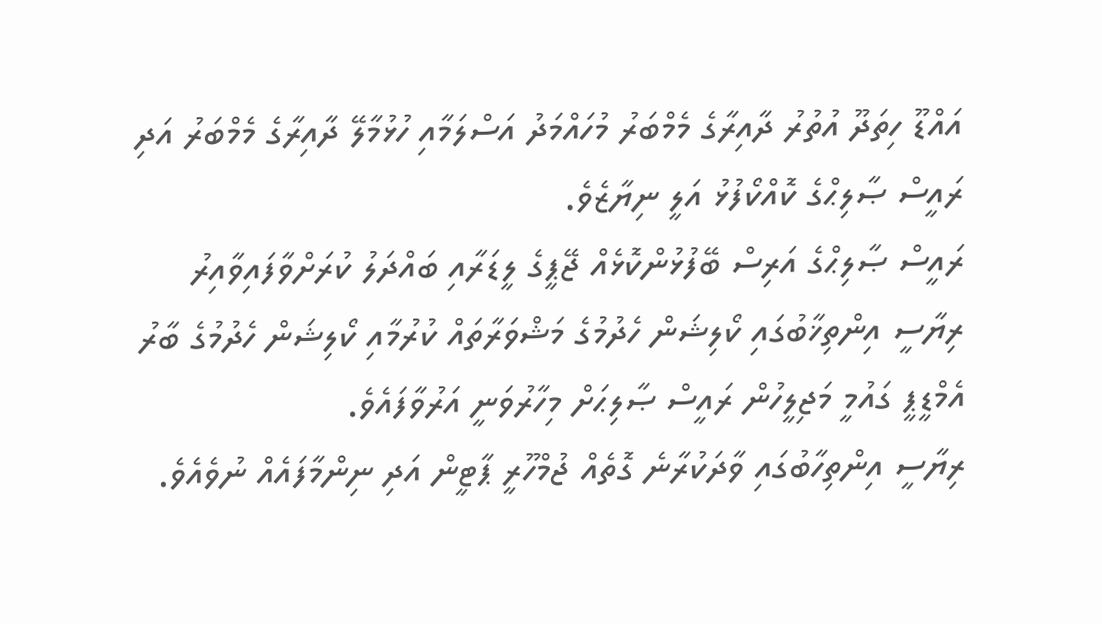އައްޑޫ ހިތަދޫ އުތުރު ދާއިރާގެ މެމްބަރު މުހައްމަދު އަސްލަމާއި ހުޅުމާލޭ ދާއިރާގެ މެމްބަރު އަދި ރައީސް ޞާލިޙްގެ ކޮއްކޯފުޅު އަލީ ނިޔާޒެވެ.
ރައީސް ޞާލިޙްގެ އަރިސް ބޭފުޅުންކޮޅެއް ޖޭޕީގެ ލީޑަރާއި ބައްދަލު ކުރަށްވާފައިވާއިރު ރިޔާސީ އިންތިޚާބުގައި ކޯލިޝަން ހެދުމުގެ މަޝްވަރާތައް ކުރުމާއި ކޯލިޝަން ހެދުމުގެ ބާރު އެމްޑީޕީ ގައުމީ މަޖިލީހުން ރައީސް ޞާލިޙަށް މިހާރުވަނީ އަރުވާފައެވެ.
ރިޔާސީ އިންތިހާބުގައި ވާދަކުރާނެ ގޮތެއް ޖުމްހޫރީ ޕާޓީން އަދި ނިންމާފައެއް ނުވެއެވެ.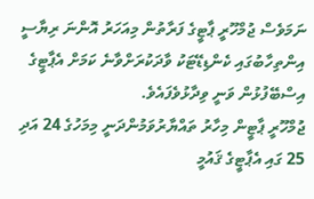ނަމަވެސް ޖުމްހޫރީ ޕާޓީގެ ފަރާތުން މިއަހަރު އޮންނަ ރިޔާސީ އިންތިހާބުގައި ކެންޑިޑޭޓަކު ވާދަކުރަށްވާނެ ކަމަށް އެޕާޓީގެ އިސްބޭފުޅުން ވަނީ ވިދާޅުވެފައެވެ.
ޖުމްހޫރީ ޕާޓީން މިހާރު ތައްޔާރުވަމުންދަނީ މިމަހުގެ 24 އަދި 25 ގައި އެޕާޓީގެ ޤައުމީ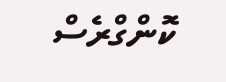ކޮންގްރެސް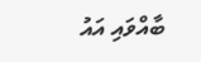ބާއްވައި އައު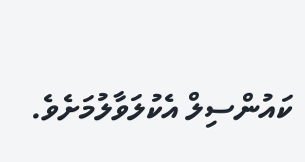ކައުންސިލް އެކުލަވާލުމަށެވެ.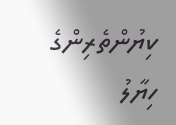ކިޔުންތެރިންގެ ހިޔާލު